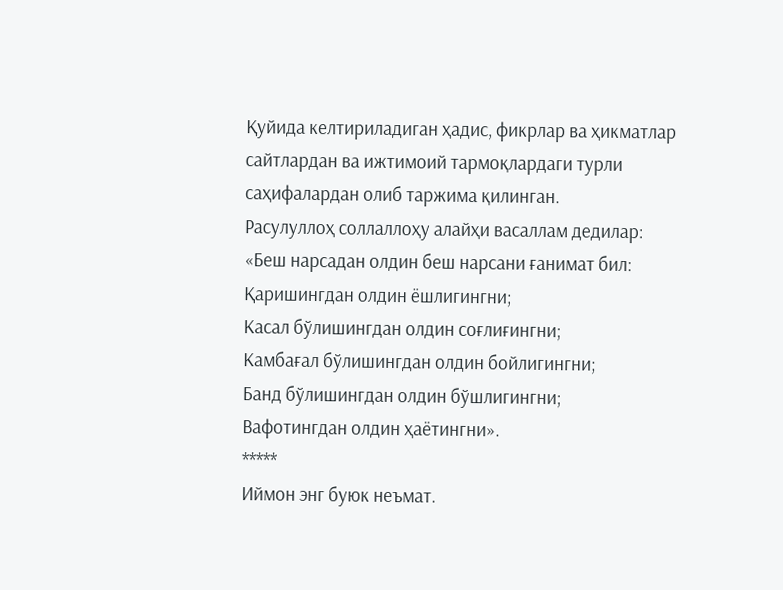Қуйида келтириладиган ҳадис, фикрлар ва ҳикматлар сайтлардан ва ижтимоий тармоқлардаги турли саҳифалардан олиб таржима қилинган.
Расулуллоҳ соллаллоҳу алайҳи васаллам дедилар:
«Беш нарсадан олдин беш нарсани ғанимат бил:
Қаришингдан олдин ёшлигингни;
Касал бўлишингдан олдин соғлиғингни;
Камбағал бўлишингдан олдин бойлигингни;
Банд бўлишингдан олдин бўшлигингни;
Вафотингдан олдин ҳаётингни».
*****
Иймон энг буюк неъмат.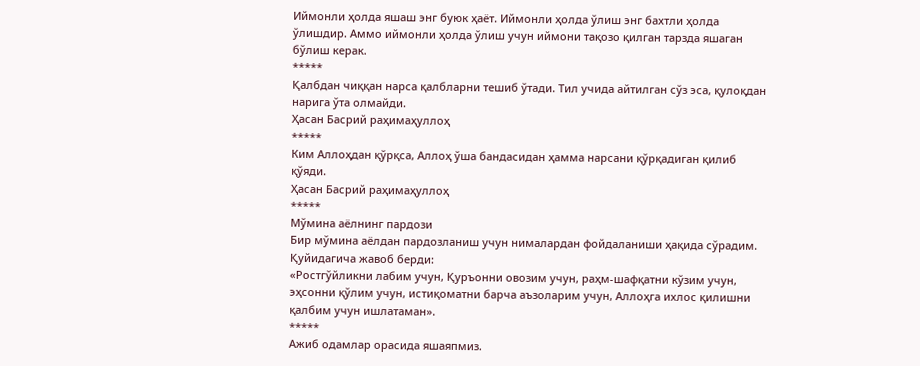Иймонли ҳолда яшаш энг буюк ҳаёт. Иймонли ҳолда ўлиш энг бахтли ҳолда ўлишдир. Аммо иймонли ҳолда ўлиш учун иймони тақозо қилган тарзда яшаган бўлиш керак.
*****
Қалбдан чиққан нарса қалбларни тешиб ўтади. Тил учида айтилган сўз эса, қулоқдан нарига ўта олмайди.
Ҳасан Басрий раҳимаҳуллоҳ
*****
Ким Аллоҳдан қўрқса, Аллоҳ ўша бандасидан ҳамма нарсани қўрқадиган қилиб қўяди.
Ҳасан Басрий раҳимаҳуллоҳ
*****
Мўмина аёлнинг пардози
Бир мўмина аёлдан пардозланиш учун нималардан фойдаланиши ҳақида сўрадим. Қуйидагича жавоб берди:
«Ростгўйликни лабим учун, Қуръонни овозим учун, раҳм-шафқатни кўзим учун, эҳсонни қўлим учун, истиқоматни барча аъзоларим учун, Аллоҳга ихлос қилишни қалбим учун ишлатаман».
*****
Ажиб одамлар орасида яшаяпмиз.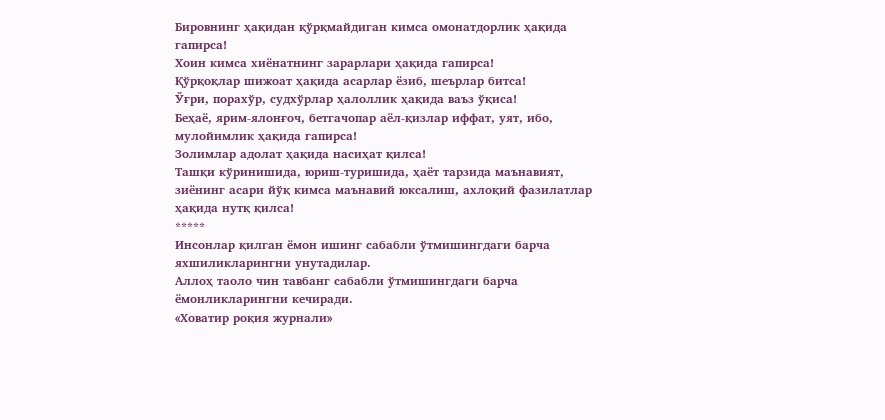Бировнинг ҳақидан қўрқмайдиган кимса омонатдорлик ҳақида гапирса!
Хоин кимса хиёнатнинг зарарлари ҳақида гапирса!
Қўрқоқлар шижоат ҳақида асарлар ёзиб, шеърлар битса!
Ўғри, порахўр, судхўрлар ҳалоллик ҳақида ваъз ўқиса!
Беҳаё, ярим-ялонғоч, бетгачопар аёл-қизлар иффат, уят, ибо, мулойимлик ҳақида гапирса!
Золимлар адолат ҳақида насиҳат қилса!
Ташқи кўринишида, юриш-туришида, ҳаёт тарзида маънавият, зиёнинг асари йўқ кимса маънавий юксалиш, ахлоқий фазилатлар ҳақида нутқ қилса!
*****
Инсонлар қилган ёмон ишинг сабабли ўтмишингдаги барча яхшиликларингни унутадилар.
Аллоҳ таоло чин тавбанг сабабли ўтмишингдаги барча ёмонликларингни кечиради.
«Ховатир роқия журнали»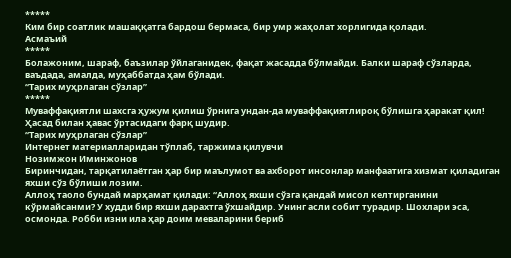*****
Ким бир соатлик машаққатга бардош бермаса, бир умр жаҳолат хорлигида қолади.
Асмаъий
*****
Болажоним, шараф, баъзилар ўйлаганидек, фақат жасадда бўлмайди. Балки шараф сўзларда, ваъдада, амалда, муҳаббатда ҳам бўлади.
“Тарих муҳрлаган сўзлар”
*****
Муваффақиятли шахсга ҳужум қилиш ўрнига ундан-да муваффақиятлироқ бўлишга ҳаракат қил! Ҳасад билан ҳавас ўртасидаги фарқ шудир.
“Тарих муҳрлаган сўзлар”
Интернет материалларидан тўплаб, таржима қилувчи
Нозимжон Иминжонов
Биринчидан, тарқатилаётган ҳар бир маълумот ва ахборот инсонлар манфаатига хизмат қиладиган яхши сўз бўлиши лозим.
Аллоҳ таоло бундай марҳамат қилади: “Аллоҳ яхши сўзга қандай мисол келтирганини кўрмайсанми? У худди бир яхши дарахтга ўхшайдир. Унинг асли собит турадир. Шохлари эса, осмонда. Робби изни ила ҳар доим меваларини бериб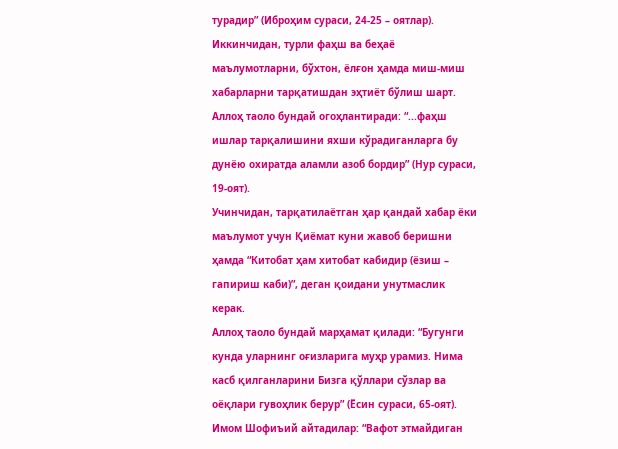турадир” (Иброҳим сураси, 24-25 – оятлар).
Иккинчидан, турли фаҳш ва беҳаё маълумотларни, бўхтон, ёлғон ҳамда миш-миш хабарларни тарқатишдан эҳтиёт бўлиш шарт.
Аллоҳ таоло бундай огоҳлантиради: “...фаҳш ишлар тарқалишини яхши кўрадиганларга бу дунёю охиратда аламли азоб бордир” (Нур сураси, 19-оят).
Учинчидан, тарқатилаётган ҳар қандай хабар ёки маълумот учун Қиёмат куни жавоб беришни ҳамда “Китобат ҳам хитобат кабидир (ёзиш – гапириш каби)”, деган қоидани унутмаслик керак.
Аллоҳ таоло бундай марҳамат қилади: “Бугунги кунда уларнинг оғизларига муҳр урамиз. Нима касб қилганларини Бизга қўллари сўзлар ва оёқлари гувоҳлик берур” (Ёсин сураси, 65-оят).
Имом Шофиъий айтадилар: “Вафот этмайдиган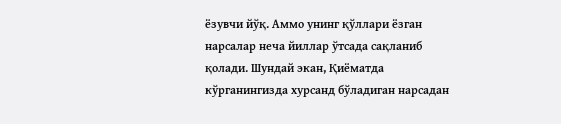ёзувчи йўқ. Аммо унинг қўллари ёзган нарсалар неча йиллар ўтсада сақланиб қолади. Шундай экан, Қиёматда кўрганингизда хурсанд бўладиган нарсадан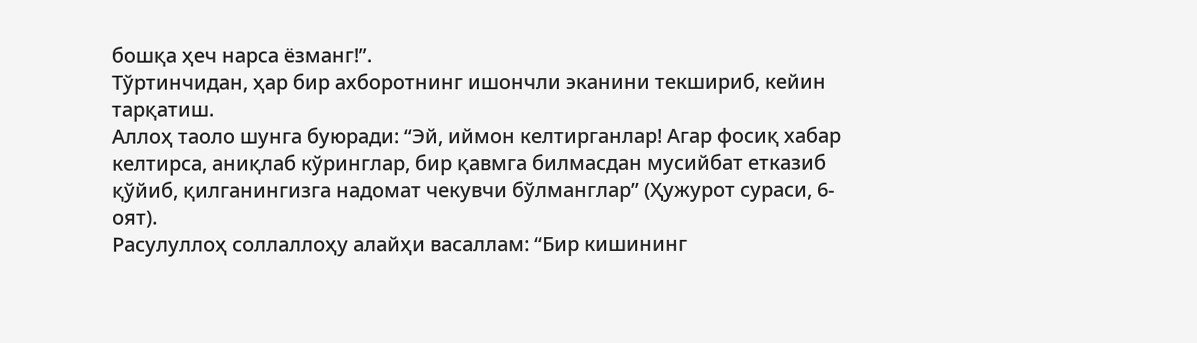бошқа ҳеч нарса ёзманг!”.
Тўртинчидан, ҳар бир ахборотнинг ишончли эканини текшириб, кейин тарқатиш.
Аллоҳ таоло шунга буюради: “Эй, иймон келтирганлар! Агар фосиқ хабар келтирса, аниқлаб кўринглар, бир қавмга билмасдан мусийбат етказиб қўйиб, қилганингизга надомат чекувчи бўлманглар” (Ҳужурот сураси, 6-оят).
Расулуллоҳ соллаллоҳу алайҳи васаллам: “Бир кишининг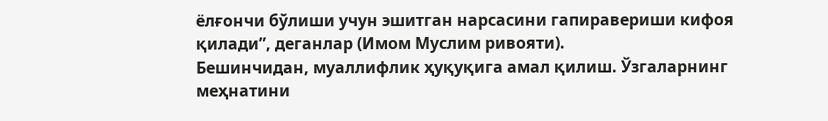ёлғончи бўлиши учун эшитган нарсасини гапиравериши кифоя қилади”, деганлар (Имом Муслим ривояти).
Бешинчидан, муаллифлик ҳуқуқига амал қилиш. Ўзгаларнинг меҳнатини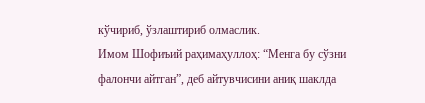кўчириб, ўзлаштириб олмаслик.
Имом Шофиъий раҳимаҳуллоҳ: “Менга бу сўзни фалончи айтган”, деб айтувчисини аниқ шаклда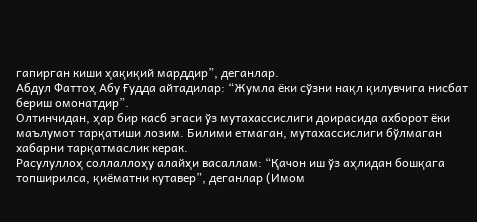гапирган киши ҳақиқий марддир”, деганлар.
Абдул Фаттоҳ Абу Ғудда айтадилар: “Жумла ёки сўзни нақл қилувчига нисбат бериш омонатдир”.
Олтинчидан, ҳар бир касб эгаси ўз мутахассислиги доирасида ахборот ёки маълумот тарқатиши лозим. Билими етмаган, мутахассислиги бўлмаган хабарни тарқатмаслик керак.
Расулуллоҳ соллаллоҳу алайҳи васаллам: “Қачон иш ўз аҳлидан бошқага топширилса, қиёматни кутавер”, деганлар (Имом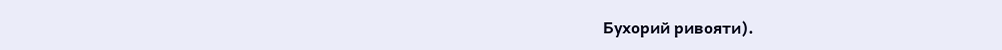Бухорий ривояти).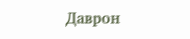Даврон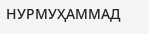НУРМУҲАММАД